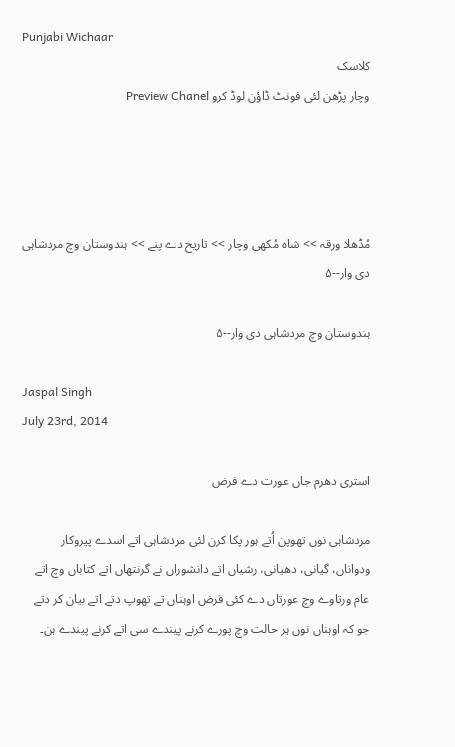Punjabi Wichaar
کلاسک
وچار پڑھن لئی فونٹ ڈاؤن لوڈ کرو Preview Chanel




مُڈھلا ورقہ >> شاہ مُکھی وچار >> تاریخ دے پنے >> ہندوستان وچ مردشاہی دی وار--۵

ہندوستان وچ مردشاہی دی وار--۵

Jaspal Singh
July 23rd, 2014

استری دھرم جاں عورت دے فرض

مردشاہی نوں تھوپن اُتے ہور پکا کرن لئی مردشاہی اتے اسدے پیروکار ودواناں، گیانی، دھیانی، رشیاں اتے دانشوراں نے گرنتھاں اتے کتاباں وچ اتے عام ورتاوے وچ عورتاں دے کئی فرض اوہناں تے تھوپ دتے اتے بیان کر دتے جو کہ اوہناں نوں ہر حالت وچ پورے کرنے پیندے سی اتے کرنے پیندے ہن۔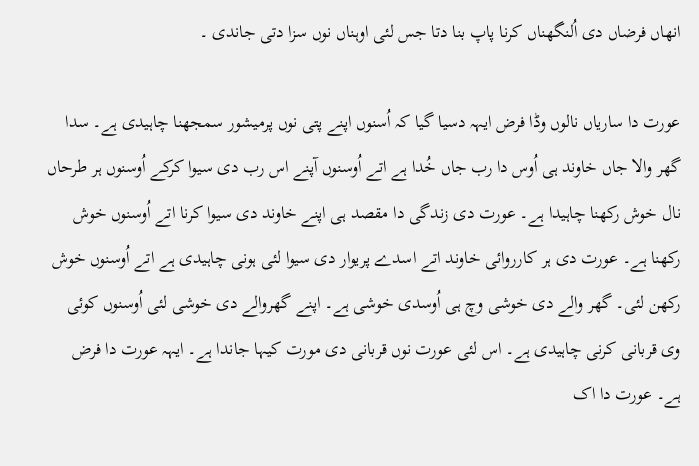انھاں فرضاں دی اُلنگھناں کرنا پاپ بنا دتا جس لئی اوہناں نوں سزا دتی جاندی ۔

عورت دا ساریاں نالوں وڈا فرض ایہہ دسیا گیا کہ اُسنوں اپنے پتی نوں پرمیشور سمجھنا چاہیدی ہے۔ سدا گھر والا جاں خاوند ہی اُوس دا رب جاں خُدا ہے اتے اُوسنوں آپنے اس رب دی سیوا کرکے اُوسنوں ہر طرحاں نال خوش رکھنا چاہیدا ہے۔ عورت دی زندگی دا مقصد ہی اپنے خاوند دی سیوا کرنا اتے اُوسنوں خوش رکھنا ہے۔ عورت دی ہر کارروائی خاوند اتے اسدے پریوار دی سیوا لئی ہونی چاہیدی ہے اتے اُوسنوں خوش رکھن لئی۔ گھر والے دی خوشی وچ ہی اُوسدی خوشی ہے۔ اپنے گھروالے دی خوشی لئی اُوسنوں کوئی وی قربانی کرنی چاہیدی ہے۔ اس لئی عورت نوں قربانی دی مورت کیہا جاندا ہے۔ ایہہ عورت دا فرض ہے۔ عورت دا اک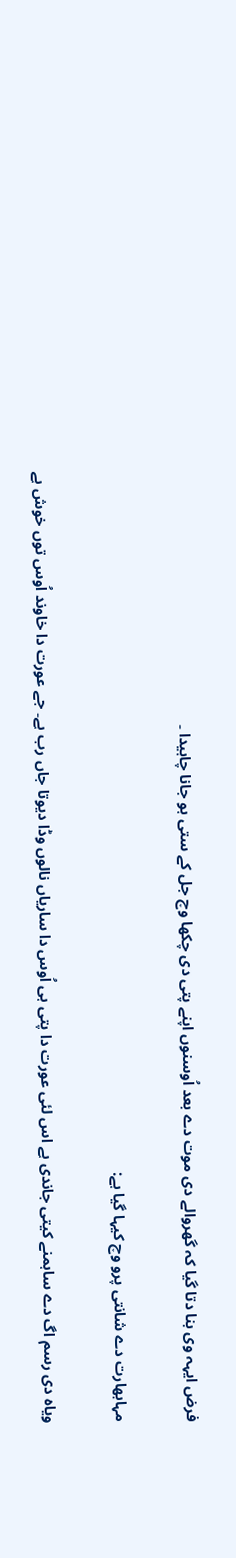فرض ایہہ وی بنا دتا گیا کہ گھروالے دی موت دے بعد اُوسنوں اپنے پتی دی چکھا وچ جل کے ستی ہو جانا چاہیدا ۔

مہابھارت دے شانتی پرو وچ کیہا گیا ہے:

ویاہ دی رسم اگ دے ساہمنے کیتی جاندی ہے اس لئی عورت دا پتی ہی اُوس دا ساریاں نالوں وڈا دیوتا جاں رب ہے۔ جے عورت دا خاوند اُوس توں خوش ہے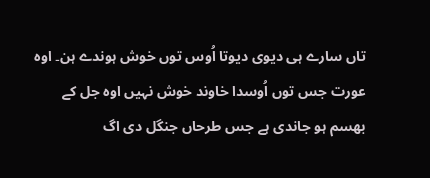تاں سارے ہی دیوی دیوتا اُوس توں خوش ہوندے ہن۔ اوہ عورت جس توں اُوسدا خاوند خوش نہیں اوہ جل کے بھسم ہو جاندی ہے جس طرحاں جنگل دی اگ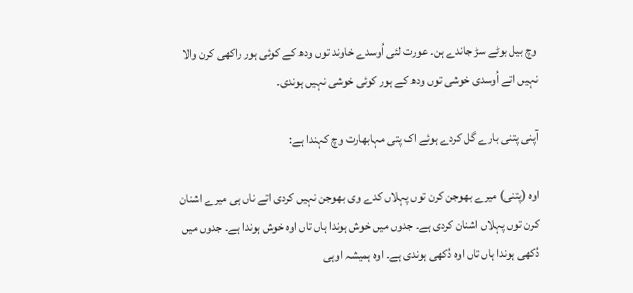وچ بیل بوٹے سڑ جاندے ہن۔ عورت لئی اُوسدے خاوند توں ودھ کے کوئی ہور راکھی کرن والا نہیں اتے اُوسدی خوشی توں ودھ کے ہور کوئی خوشی نہیں ہوندی۔

آپنی پتنی بارے گل کردے ہوئے اک پتی مہابھارت وچ کہندا ہے:

اوہ (پتنی) میرے بھوجن کرن توں پہلاں کدے وی بھوجن نہیں کردی اتے ناں ہی میرے اشنان کرن توں پہلاں اشنان کردی ہے۔ جدوں میں خوش ہوندا ہاں تاں اوہ خوش ہوندا ہے۔ جدوں میں دُکھی ہوندا ہاں تاں اوہ دُکھی ہوندی ہے۔ اوہ ہمیشہ اوہی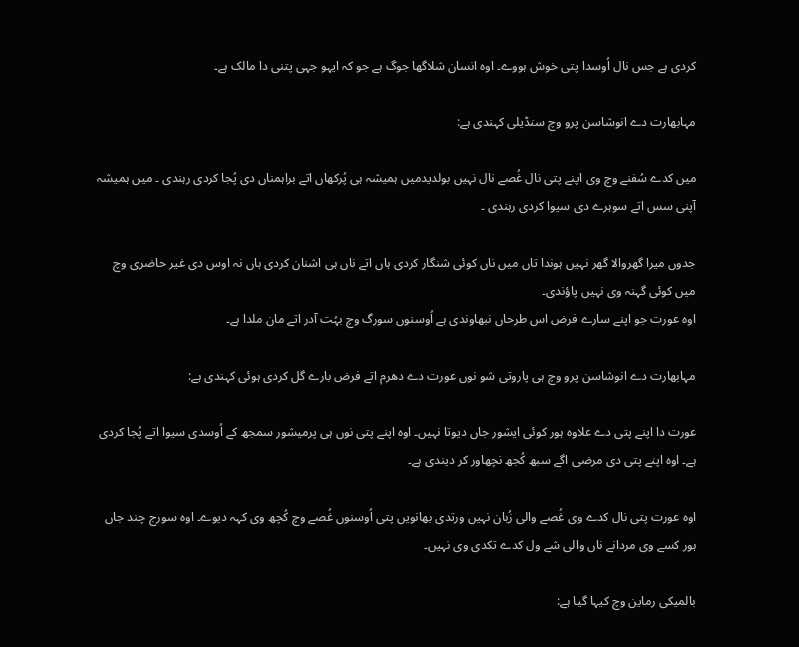کردی ہے جس نال اُوسدا پتی خوش ہووے۔ اوہ انسان شلاگھا جوگ ہے جو کہ ایہو جہی پتنی دا مالک ہے۔

مہابھارت دے انوشاسن پرو وچ سنڈیلی کہندی ہے:

میں کدے سُفنے وچ وی اپنے پتی نال غُصے نال نہیں بولدیدمیں ہمیشہ ہی پُرکھاں اتے براہمناں دی پُجا کردی رہندی ۔ میں ہمیشہ آپنی سس اتے سوہرے دی سیوا کردی رہندی ۔

جدوں میرا گھروالا گھر نہیں ہوندا تاں میں ناں کوئی شنگار کردی ہاں اتے ناں ہی اشنان کردی ہاں نہ اوس دی غیر حاضری وچ میں کوئی گہنہ وی نہیں پاؤندی۔
اوہ عورت جو اپنے سارے فرض اس طرحاں نبھاوندی ہے اُوسنوں سورگ وچ بہُت آدر اتے مان ملدا ہے۔

مہابھارت دے انوشاسن پرو وچ ہی پاروتی شو نوں عورت دے دھرم اتے فرض بارے گل کردی ہوئی کہندی ہے:

عورت دا اپنے پتی دے علاوہ ہور کوئی ایشور جاں دیوتا نہیں۔ اوہ اپنے پتی نوں ہی پرمیشور سمجھ کے اُوسدی سیوا اتے پُجا کردی ہے۔ اوہ اپنے پتی دی مرضی اگے سبھ کُجھ نچھاور کر دیندی ہے۔

اوہ عورت پتی نال کدے وی غُصے والی زُبان نہیں ورتدی بھانویں پتی اُوسنوں غُصے وچ کُچھ وی کہہ دیوے۔ اوہ سورج چند جاں ہور کسے وی مردانے ناں والی شے ول کدے تکدی وی نہیں۔

بالمیکی رماین وچ کیہا گیا ہے: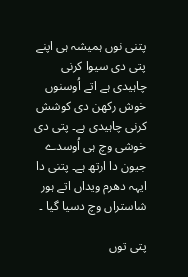پتنی نوں ہمیشہ ہی اپنے پتی دی سیوا کرنی چاہیدی ہے اتے اُوسنوں خوش رکھن دی کوشش کرنی چاہیدی ہے۔ پتی دی خوشی وچ ہی اُوسدے جیون دا ارتھ ہے۔ پتنی دا ایہہ دھرم ویداں اتے ہور شاستراں وچ دسیا گیا ۔

پتی توں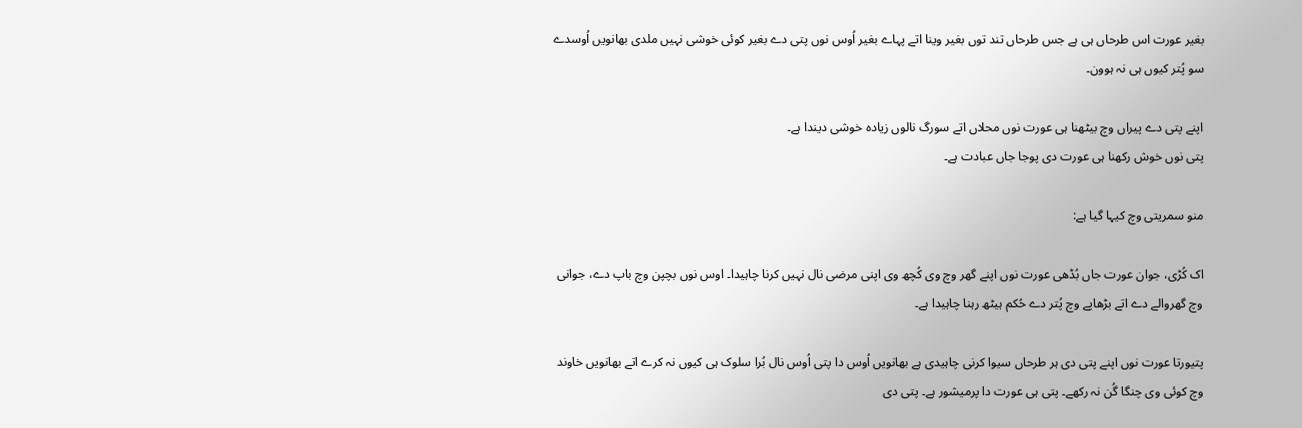بغیر عورت اس طرحاں ہی ہے جس طرحاں تند توں بغیر وینا اتے پہاے بغیر اُوس نوں پتی دے بغیر کوئی خوشی نہیں ملدی بھانویں اُوسدے سو پُتر کیوں ہی نہ ہوون۔

اپنے پتی دے پیراں وچ بیٹھنا ہی عورت نوں محلاں اتے سورگ نالوں زیادہ خوشی دیندا ہے۔
پتی نوں خوش رکھنا ہی عورت دی پوجا جاں عبادت ہے۔

منو سمریتی وچ کیہا گیا ہے:

اک کُڑی، جوان عورت جاں بُڈھی عورت نوں اپنے گھر وچ وی کُچھ وی اپنی مرضی نال نہیں کرنا چاہیدا۔ اوس نوں بچپن وچ باپ دے، جوانی وچ گھروالے دے اتے بڑھاپے وچ پُتر دے حُکم ہیٹھ رہنا چاہیدا ہے۔

پتیورتا عورت نوں اپنے پتی دی ہر طرحاں سیوا کرنی چاہیدی ہے بھانویں اُوس دا پتی اُوس نال بُرا سلوک ہی کیوں نہ کرے اتے بھانویں خاوند وچ کوئی وی چنگا گُن نہ رکھے۔ پتی ہی عورت دا پرمیشور ہے۔ پتی دی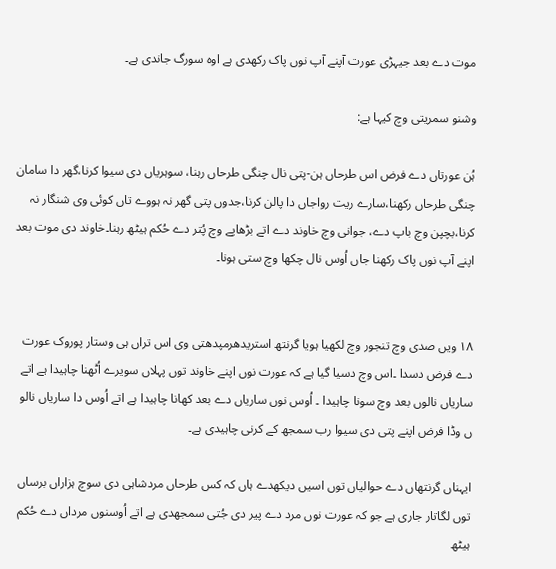موت دے بعد جیہڑی عورت آپنے آپ نوں پاک رکھدی ہے اوہ سورگ جاندی ہے۔

وشنو سمریتی وچ کیہا ہے:

ہُن عورتاں دے فرض اس طرحاں ہن-پتی نال چنگی طرحاں رہنا، سوہریاں دی سیوا کرنا،گھر دا سامان چنگی طرحاں رکھنا،سارے ریت رواجاں دا پالن کرنا،جدوں پتی گھر نہ ہووے تاں کوئی وی شنگار نہ کرنا،بچپن وچ باپ دے، جوانی وچ خاوند دے اتے بڑھاپے وچ پُتر دے حُکم ہیٹھ رہنا۔خاوند دی موت بعد اپنے آپ نوں پاک رکھنا جاں اُوس نال چکھا وچ ستی ہونا۔


۱۸ ویں صدی وچ تنجور وچ لکھیا ہویا گرنتھ استریدھرمپدھتی وی اس تراں ہی وستار پوروک عورت دے فرض دسدا ۔اس وچ دسیا گیا ہے کہ عورت نوں اپنے خاوند توں پہلاں سویرے اُٹھنا چاہیدا ہے اتے ساریاں نالوں بعد وچ سونا چاہیدا ۔ اُوس نوں ساریاں دے بعد کھانا چاہیدا ہے اتے اُوس دا ساریاں نالو ں وڈا فرض اپنے پتی دی سیوا رب سمجھ کے کرنی چاہیدی ہے۔

ایہناں گرنتھاں دے حوالیاں توں اسیں دیکھدے ہاں کہ کس طرحاں مردشاہی دی سوچ ہزاراں برساں توں لگاتار جاری ہے جو کہ عورت نوں مرد دے پیر دی جُتی سمجھدی ہے اتے اُوسنوں مرداں دے حُکم ہیٹھ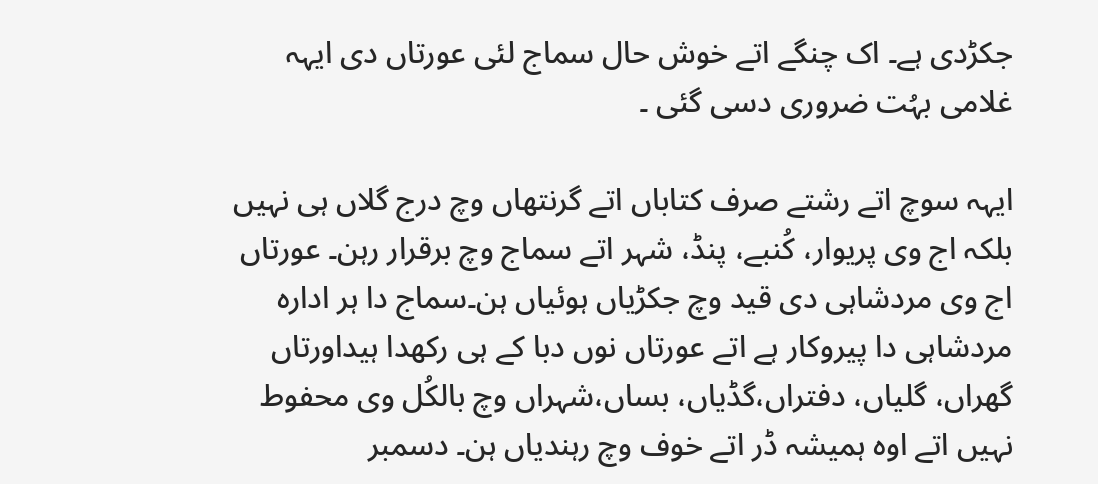جکڑدی ہے۔ اک چنگے اتے خوش حال سماج لئی عورتاں دی ایہہ غلامی بہُت ضروری دسی گئی ۔

ایہہ سوچ اتے رشتے صرف کتاباں اتے گرنتھاں وچ درج گلاں ہی نہیں بلکہ اج وی پریوار، کُنبے، پنڈ، شہر اتے سماج وچ برقرار رہن۔ عورتاں اج وی مردشاہی دی قید وچ جکڑیاں ہوئیاں ہن۔سماج دا ہر ادارہ مردشاہی دا پیروکار ہے اتے عورتاں نوں دبا کے ہی رکھدا ہیداورتاں گھراں، گلیاں، دفتراں،گڈیاں، بساں،شہراں وچ بالکُل وی محفوط نہیں اتے اوہ ہمیشہ ڈر اتے خوف وچ رہندیاں ہن۔ دسمبر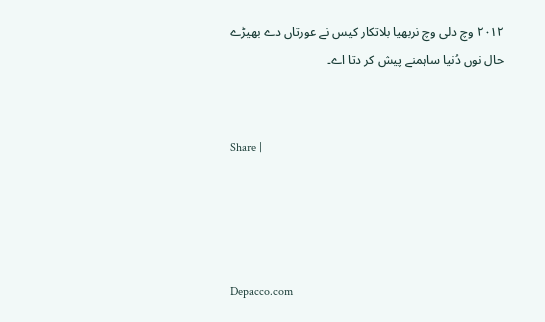۲۰۱۲ وچ دلی وچ نربھیا بلاتکار کیس نے عورتاں دے بھیڑے حال نوں دُنیا ساہمنے پیش کر دتا اے۔


Share |




Depacco.com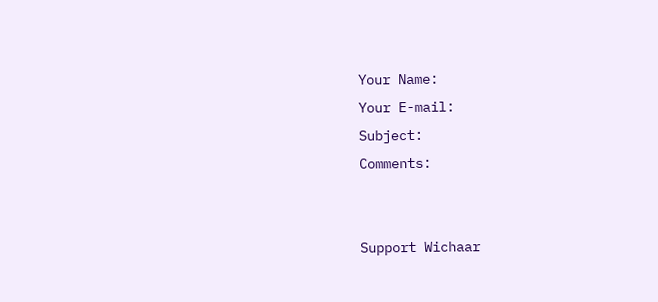Your Name:
Your E-mail:
Subject:
Comments:


Support Wichaar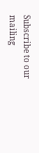Subscribe to our mailing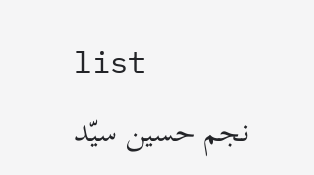list
نجم حسین سیّد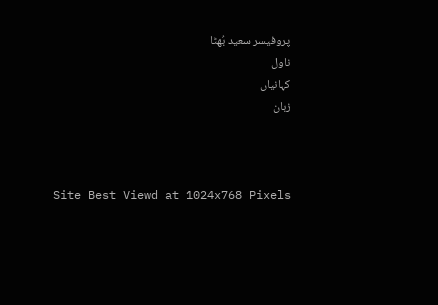پروفیسر سعید بُھٹا
ناول
کہانیاں
زبان



Site Best Viewd at 1024x768 Pixels